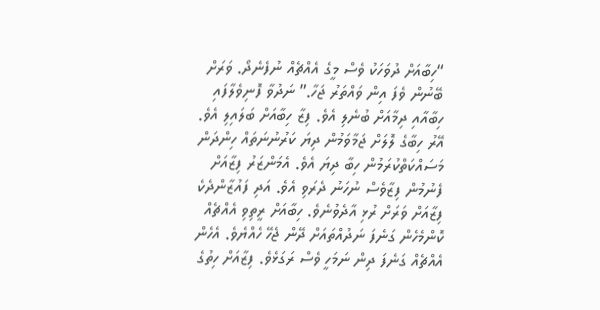“ހިބާއަށް ދުވަހަކު ވެސް މީގެ އެއްޗެއް ނުފެނެދޯ. ވަރަށް ބޭނުން ވެފަ އިން ވައްތަރު ޖަހާ.” ނަދުވާ ފޮނިވެލާފައި ހިބާއާއި ދިމާއަށް ބުނެލި އެވެ. ފިޒާ ހިބާއަށް ބަލައިލި އެވެ. އޭރު ހިބާގެ ލޮލަށް ޖަމާވަމުން ދިޔަ ކަރުނުނަތައް ހިންދަން މަސައްކަތްކުރަމުން ހިބާ ދިޔަ އެވެ. އެމަންޒަރު ފިޒާއަށް ފެނުމުން ފިޒާވެސް ނުހަނު ދެރަވި އެވެ. އަދި ފައުޒާންދެކެ ފިޒާއަށް ވަރަށް ރުޅި އާދެވުނެވެ. ހިބާއަށް ރީތިވި އެއްޗެއް ކޮންމެހެން ގަނެފަ ނަދުއްތައަށް ދޭން ޖެހޭ ހެއްޔެވެ. އެހެން އެއްޗެއް ގަނެފަ ދިން ނަމަހީ ވެސް ރަގަޅެވެ. ފިޒާއަށް ހިތުގެ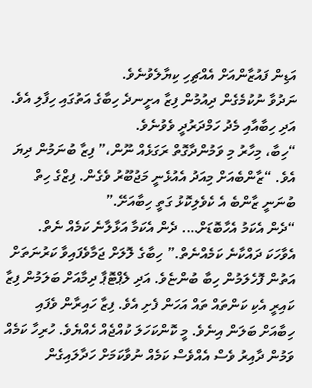އަޑިން ފައުޒާންއަށް އެއްޗިހި ކިޔާލެވުނެވެ.
ނަދުވާ ނުކުމެގެން ދިއުމުން ފިޒާ އށީނދެ ހިބާގެ އަތުގައި ހިފާލި އެވެ. އަދި ހިބާއާއި މެދު ހަމްދަރުދީ ވެވުނެވެ.
“ހިބާ، މިހާރު މި ވަމުންދާގޮތް ރަގަޅެއް ނޫން،” ފިޒާ ބުނަމުން ދިޔަ އެވެ. “ޒާންބެއަށް މިއަދު އެއުޅެނީ މަޖުބޫރު ވެގެން. ފިޒްގެ ހިތް ބުނަނީ ޒާންބެ އެ ކެވެލިކޮޅު ގަތީ ހިބާއަށޭ.”
“ދެން އެކަމު އެހާބޮޑަށް…. ދެން އެކަމާ އަޅާލާނެ ކަމެއް ނެތް. އެވާހަކަ ދައްކާނެ ކަމެއްނެތް.” ހިބާގެ ލޮލަށް ޖަމާވެފައިވާ ކަރުނަތަށް އަތުން ފޮހެލަމުން ހިބާ ބުންޏެވެ. އަދި ލެޕްޓޮޕާ ދިމާއަށް ބަލަމުން ފިޒާ ކައިރީ އެކި ކަންތައް ތައް އަހަން ފެށި އެވެ. ފިޒާ ހައިރާން ވެފައި ހިބާއަށް ބަލަން އިނެވެ. މީ ކޮންކަހަލަ ކުއްޖެއް ހެއްޔެވެ. ހުރިހާ ކަމެއް ވަމުން ދާއިރު ވެސް އެއްވެސް ކަމެއް ނުވާކަމަށް ހަދާލައިގެން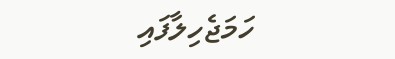ހަމަޖެހިލާފައި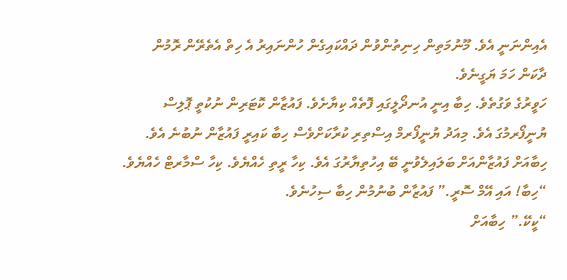އެއިންނަނީ އެވެ. މޫނުމަތިން ހިނިތުންވުން ދައްކައިގެން ހުންނައިރު އެ ހިތް އެތެރޭން ރޮމުން ދާކަން ހަމަ ޔަގީނެވެ.
ހަވީރުގެ ވަގުތެވެ. ހިބާ އިނީ އުނދޯލީގައި ފޮތެއް ކިޔާށެވެ. ފައުޒާން ކޮޓަރިން ނުކުތީ ޕޮލިސް ޔުނީފޯރމުގަ އެވެ. މިއަދު ޔުނީފޯރމް އިސްތިރި ކުރާކަށްވެސް ހިބާ ކައިރީ ފައުޒާން ނުބުނެ އެވެ. ހިބާއަށް ފައުޒާންއަށް ބަލައިލެވުނީ ބޭ އިހުތިޔާރުގަ އެވެ. ކިހާ ރީތި ހެއްޔެވެ. ކިހާ ސްމާރޓް ހެއްޔެވެ.
“ހިބާ! އައި އޭމް ސޮރީ.” ފައުޒާން ބުނުމުން ހިބާ ސިހުނެވެ.
“ކީކޭ.” ހިބާއަށް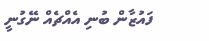ފައުޒާން ބުނި އެއްޗެއް ނޭގުނީ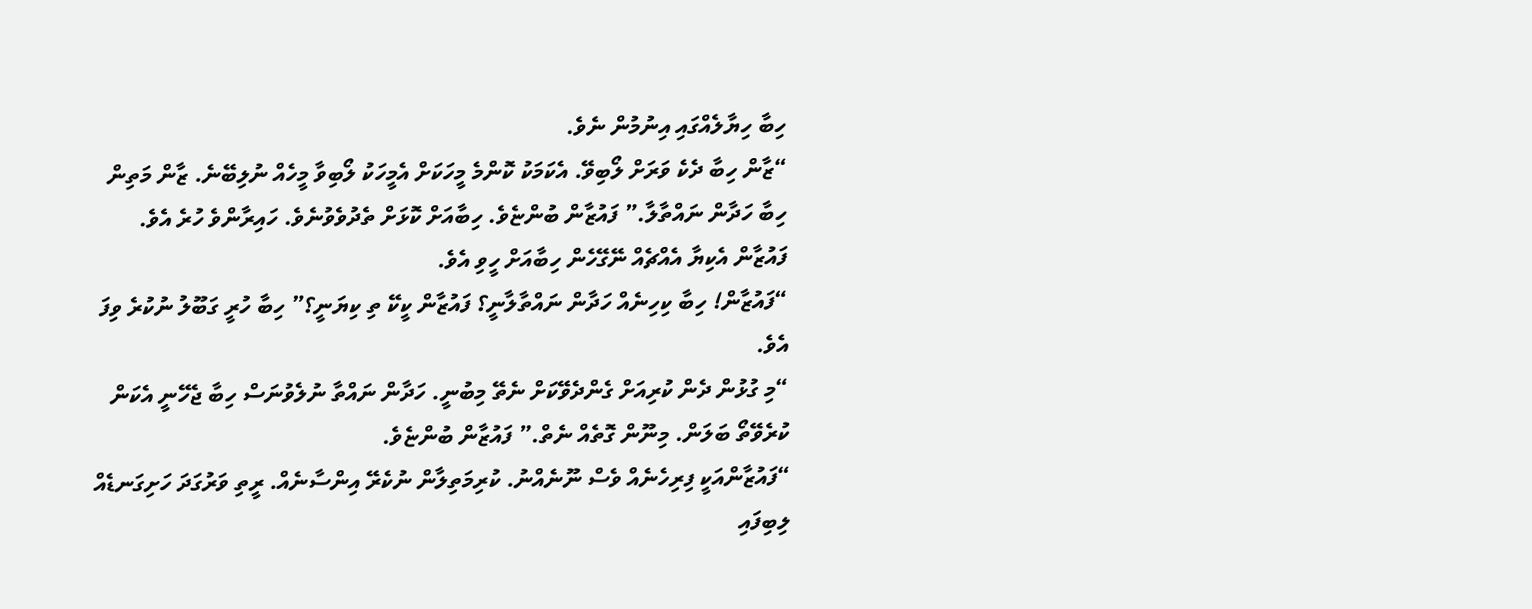ހިބާ ހިޔާލެއްގައި އިނުމުން ނެވެ.
“ޒާން ހިބާ ދެކެ ވަރަށް ލޯބިވޭ. އެކަމަކު ކޮންމެ މީހަކަށް އެމީހަކު ލޯބިވާ މީހެއް ނުލިބޭނެ. ޒާން މަތިން ހިބާ ހަދާން ނައްތާލާ.” ފައުޒާން ބުންޏެވެ. ހިބާއަށް ކޮޅަށް ތެދުވެވުނެވެ. ހައިރާންވެ ހުރެ އެވެ. ފައުޒާން އެކިޔާ އެއްޗެއް ނޭގޭހެން ހިބާއަށް ހީވި އެވެ.
“ފައުޒާން! ހިބާ ކިހިނެއް ހަދާން ނައްތާލާނީ؟ ފައުޒާން ކީކޭ ތި ކިޔަނީ؟” ހިބާ ހުރީ ގަބޫލު ނުކުރެ ވިފަ އެވެ.
“މި ގުޅުން ދެން ކުރިއަށް ގެންދެވޭކަށް ނެތޭ މިބުނީ. ހަދާން ނައްތާ ނުލެވުނަސް ހިބާ ޖެހޭނީ އެކަން ކުރެވޭތޯ ބަލަން. މިނޫން ގޮތެއް ނެތް.” ފައުޒާން ބުންޏެވެ.
“ފައުޒާންއަކީ ފިރިހެނެއް ވެސް ނޫނެއްނު. ކުރިމަތިލާން ނުކެރޭ އިންސާނެއް. ރީތި ވަރުގަދަ ހަށިގަނޑެއް ލިބިފައި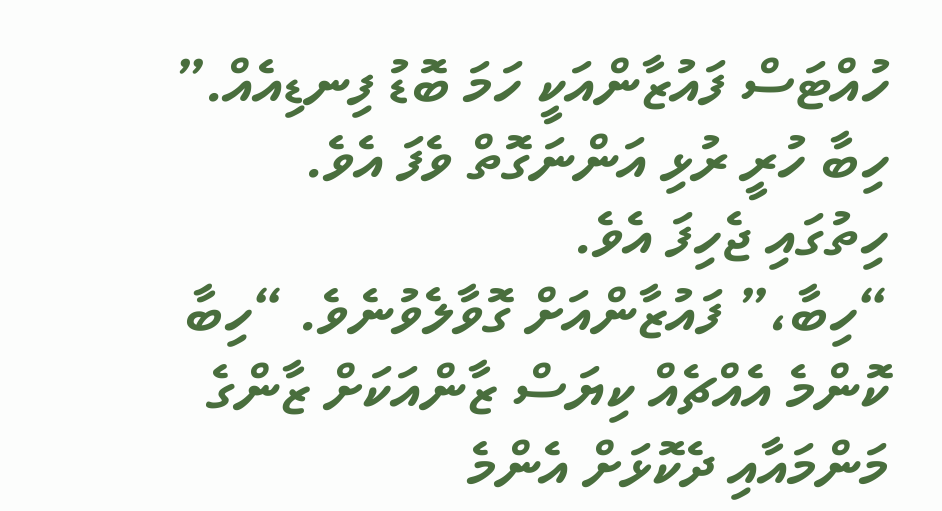ހުއްޓަސް ފައުޒާންއަކީ ހަމަ ބޮޑު ފިނޑިއެއް.” ހިބާ ހުރީ ރުޅި އަންނަގޮތް ވެފަ އެވެ. ހިތުގައި ޖެހިފަ އެވެ.
“ހިބާ،” ފައުޒާންއަށް ގޮވާލެވުނެވެ. “ހިބާ ކޮންމެ އެއްޗެއް ކިޔަސް ޒާންއަކަށް ޒާންގެ މަންމައާއި ދެކޮޅަށް އެންމެ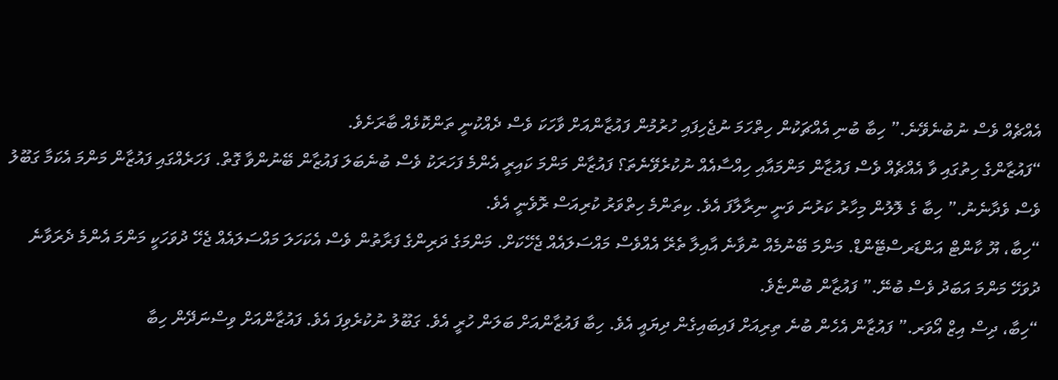އެއްޗެއް ވެސް ނުބުނެވޭނެ.” ހިބާ ބުނި އެއްޗަކުން ހިތްހަމަ ނުޖެހިފައި ހުރުމުން ފައުޒާންއަށް ވާހަކަ ވެސް ދެއްކުނީ ތަންކޮޅެއް ބާރަށެވެ.
“ފައުޒާންގެ ހިތުގައި ވާ އެއްޗެއް ވެސް ފައުޒާން މަންމައާއި ހިއްސާއެއް ނުކުރެވޭނެތަ؟ ފައުޒާން މަންމަ ކައިރީ އެންމެ ފަހަރަކު ވެސް ބުނެބަލަ ފައުޒާން ބޭނުންވާ ގޮތް. ފަހަރެއްގައި ފައުޒާން މަންމަ އެކަމާ ގަބޫލު ވެސް ވެދާނެނު.” ހިބާ ގެ ލޮލުން މިހާރު ކަރުނަ ވަނީ ނިރާލާފަ އެވެ. ކިތަންމެ ހިތްވަރު ކުރިއަސް ރޮވެނީ އެވެ.
“ހިބާ، ޔޫ ކާންޓް އަންޑަރސްޓޭންޑް. މަންމަ ބޭނުމެއް ނުވާނެ އާއިލާ ތެރޭ އެއްވެސް މައްސަލައެއް ޖެހޭކަށް. މަންމަގެ ދަރިންގެ ފަރާތުން ވެސް އެކަހަލަ މައްސަލައެއް ޖެހޭ ދުވަހަކީ މަންމަ އެންމެ ދެރަވާނެ ދުވަހޭ މަންމަ އަބަދު ވެސް ބުނޭ.” ފައުޒާން ބުންޏެވެ.
“ހިބާ، ދިސް އިޒް އޯވަރ.” ފައުޒާން އެހެން ބުނެ ތިރިއަށް ފައިބައިގެން ދިޔައީ އެވެ. ހިބާ ފައުޒާންއަށް ބަލަން ހުރީ އެވެ. ގަބޫލު ނުކުރެވިފަ އެވެ. ފައުޒާންއަށް ވިސްނަދޭން ހިބާ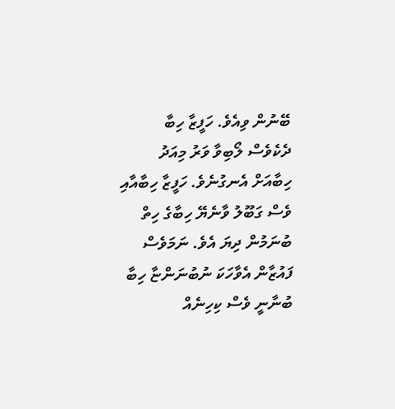ބޭނުން ވިއެވެ. ހަފީޒާ ހިބާ ދެކެވެސް ލޯބިވާ ވަރު މިއަދު ހިބާއަށް އެނގުނެވެ. ހަފީޒާ ހިބާއާއި ވެސް ގަބޫލު ވާނެޔޭ ހިބާގެ ހިތް ބުނަމުން ދިޔަ އެވެ. ނަމަވެސް ފައުޒާން އެވާހަކަ ނުބުނަންޏާ ހިބާ ބުނާނީ ވެސް ކިހިނެއް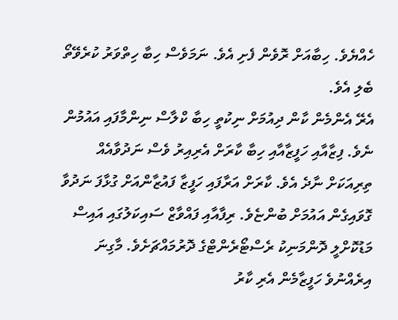ހެއްޔެވެ. ހިބާއަށް ރޮވެން ފެށި އެވެ. ނަމަވެސް ހިބާ ހިތްވަރު ކުރެވޭތޯ ބެލި އެވެ.
އެރޭ އެންމެން ކާން ދިއުމަށް ނިކުތީ ހިބާ ކްލާސް ނިންމާފައި އައުމުން ނެވެ. ފިޒާއާއި ހަފީޒާއާއި ހިބާ ކާރަށް އެރިއިރު ވެސް ނަދުވާއެއް ތިރިއަކަށް ނާދެ އެވެ. ކާރަށް އަރާފައި ހަފީޒާ ފައުޒާންއަށް ގުޅާފަ ނަދުވާ ގޮވައިގެން އައުމަށް ބުންޏެވެ. ރިފާއާއި ފައްވާޒް ސައިކަލުގައި އައިސް މަޑުކޮށްލީ ދޮންމަނިކު ރެސްޓޯރެންޓްގެ ދޮރުމައްޗަށެވެ. މާގިނަ އިރެއްނުވެ ހަފީޒާމެން އެރި ކާރު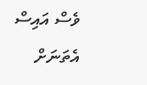ވެސް އައިސް އެތަނަށް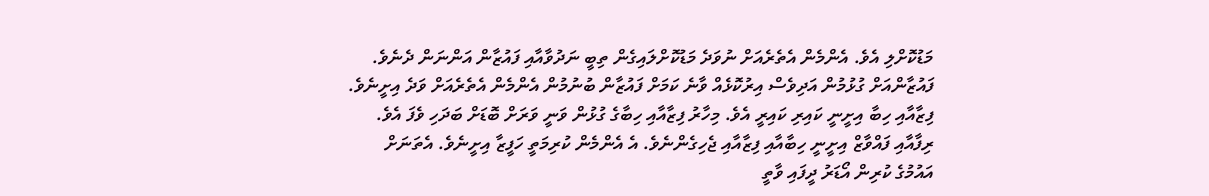މަޑުކޮށްލި އެވެ. އެންމެން އެތެރެއަށް ނުވަދެ މަޑުކޮށްލައިގެން ތިބީ ނަދުވާއާއި ފައުޒާން އަންނަން ދެނެވެ. ފައުޒާންއަށް ގުޅުމުން އަދިވެސް އިރުކޮޅެއް ވާނެ ކަމަށް ފައުޒާން ބުނުމުން އެންމެން އެތެރެއަށް ވަދެ އިށީނެވެ. ފިޒާއާއި ހިބާ އިށީނީ ކައިރި ކައިރީ އެވެ. މިހާރު ފިޒާއާއި ހިބާގެ ގުޅުން ވަނީ ވަރަށް ބޮޑަށް ބަދަހި ވެފަ އެވެ. ރިފާއާއި ފައްވާޒް އިށީނީ ހިބާއާއި ފިޒާއާއި ޖެހިގެންނެވެ. އެ އެންމެން ކުރިމަތީ ހަފީޒާ އިށީނެވެ. އެތަނަށް އައުމުގެ ކުރިން އޯޑަރު ދީފައި ވާތީ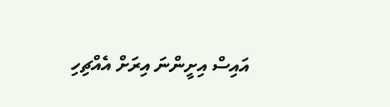އައިސް އިށީންނަ އިރަށް އެއްޗިހި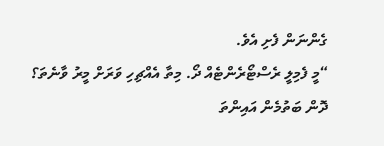ގެންނަން ފެށި އެވެ.
“މީ ފެމިލީ ރެސްޓޯރެންޓެއް ދޯ. މިތާ އެއްޗިހި ވަރަށް މީރު ވާނެތަ؟ ދޮން ބަތުމެން އައިންތަ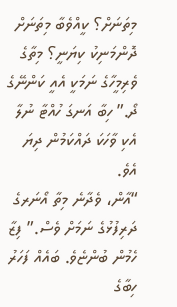މިތަނަށް؟ ކީއްވެބާ މިތަނަށް ދޮންމަނިކު ކިޔަނީ؟ މިތާގެ ވެރިމީހާގެ ނަމަކީ އެއީ ކަންނޭގެ ދޯ.” ހިބާ އަނގަ ހުއްޓާ ނުލާ އެކި ވާހަކަ ދައްކަމުން ދިޔަ އެވެ.
“އާން، ވެދާނެ މިތާ އޯނަރގެ ދަރިފުޅުގެ ނަމަށް ވެސް.” ފިޒާ ހެމުން ބުންޏެވެ. ބައެއް ފަހަރު ހިބާގެ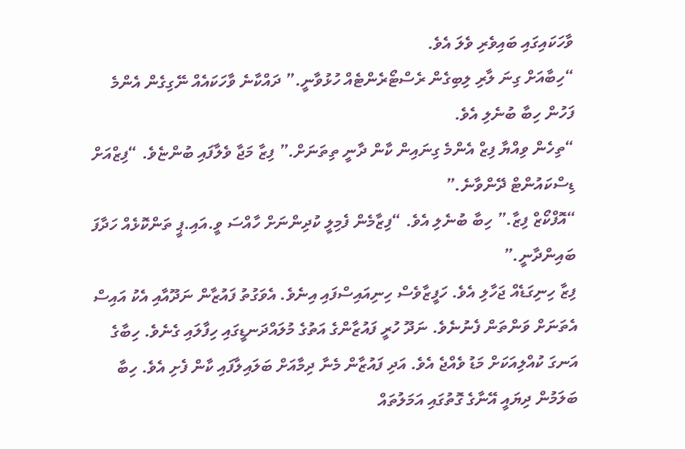ވާހަކައިގައި ބައިވެރި ވެލަ އެވެ.
“ހިބާއަށް ގިނަ ލާރި ލިބިގެން ރެސްޓޯރެންޓެއް ހުޅުވާނީ.” ދައްކާނެ ވާހަކައެއް ނޭގިގެން އެންމެ ފަހުން ހިބާ ބުނެލި އެވެ.
“ތިހެން ވިއްޔާ ފިޒް އެންމެ ގިނައިން ކާން ދާނީ ތިތަނަށް.” ފިޒާ މަޖާ ވެލާފައި ބުންޏެވެ. “ފިޒްއަށް ޑިސްކައުންޓް ދޭންވާނެ.”
“އޮފްކޯޒް ފިޒާ.” ހިބާ ބުނެލި އެވެ. “ފިޒާމެން ފެމިލީ ކުދިންނަށް ހާއްސަ ވީ.އައި.ޕީ ތަންކޮޅެއް ހަދާފަ ބައިންދާނީ.”
ފިޒާ ހިނިގަޑެއް ޖަހާލި އެވެ. ހަފީޒާވެސް ހިނިއައިސްފައި އިނެވެ. އެވަގުތު ފައުޒާން ނަދޫއާއި އެކު އައިސް އެތަނަށް ވަންތަން ފެނުނެވެ. ނަދޫ ހުރީ ފައުޒާންގެ އަތުގެ މުލައްދަނޑީގައި ހިފާލައި ގެނެވެ. ހިބާގެ އަނގަ ކުއްލިއަކަށް މަޑު ވެއްޖެ އެވެ. އަދި ފައުޒާން މެނާ ދިމާއަށް ބަލައިލާފައި ކާން ފެށި އެވެ. ހިބާ ބަލަމުން ދިޔައީ އޭނާގެ ގޮތުގައި އަމަލުތައް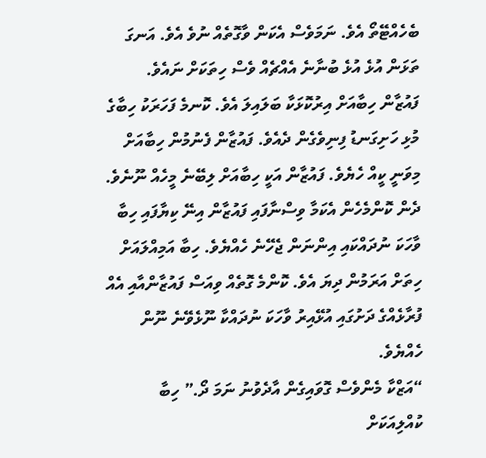ބެހެއްޓޭތޯ އެވެ. ނަމަވެސް އެކަން ވާގޮތެއް ނުވެ އެވެ. އަނގަ ތަޅަން އުޅެ އުޅެ ބުނާނެ އެއްޗެއް ވެސް ހިތަކަށް ނައެވެ.
ފައުޒާން ހިބާއަށް އިރުކޮޅަކާ ބަލައިލަ އެވެ. ކޮނމެ ފަހަރަކު ހިބާގެ މުޅި ހަށިގަނޑު ފިނިވެގެން ދެއެވެ. ފައުޒާން ފެނުމުން ހިބާއަށް މިވަނީ ކީއް ހެޔެވެ. ފައުޒާން އަކީ ހިބާއަށް ލިބޭނެ މީހެއް ނޫނެވެ. ދެން ކޮންމެހެން އެކަމާ ވިސްނާފައި ފައުޒާން އިނޭ ކިޔާފައި ހިބާ ވާހަކަ ނުދައްކައި އިންނަން ޖެހޭނެ ހެއްޔެވެ. ހިބާ އަމިއްލައަށް ހިތަށް އަރަމުން ދިޔަ އެވެ. ކޮންމެ ގޮތެއް ވިއަސް ފައުޒާންއާއި އެއް ފުރާޅެއްގެ ދަށުގައި އުޅޭއިރު ވާހަކަ ނުދައްކާ ނޫޅެވޭނެ ނޫން ހެއްޔެވެ.
“އަޒްކާ މެންވެސް ގޮވައިގެން އާދެވުނު ނަމަ ދޯ.” ހިބާ ކުއްލިއަކަށް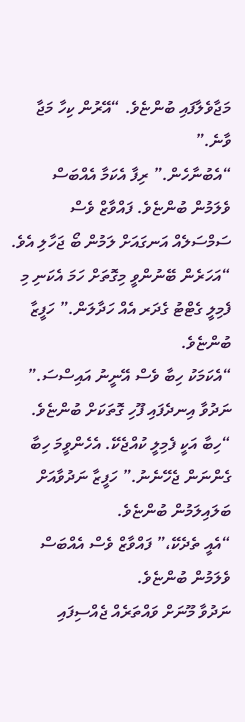މަޖާވެލާފައި ބުންޏެވެ. “އޭރުން ކިހާ މަޖާ ވާނެ.”
“އެބުނާހެން.” ރިފާ އެކަމާ އެއްބަސް ވެލަމުން ބުންޏެވެ. ފައްވާޒް ވެސް ސަމްސަލެއް އަނގައަށް ލަމުން ބޯ ޖަހާލި އެވެ.
“އަހަރެން ބޭނުންވީ މިގޮތަށް ހަމަ އެކަނި މި ފެމިލީ ގެޓްޓު ގެދަރ އެއް ހަދާލަން.” ހަފީޒާ ބުންޏެވެ.
“އެކަމަކު ހިބާ ވެސް އޭނީނު އައިސްސަ.” ނަދުވާ އިނދެފައި ފޫހި ގޮތަކަށް ބުންޏެވެ.
“ހިބާ އަކީ ފެމިލީ ކުއްޖެކޭ. އެހެންވީމަ ހިބާ ގެންނަން ޖެހޭނެނު.” ހަފީޒާ ނަދުވާއަށް ބަލައިލަމުން ބުންޏެވެ.
“އެއީ ތެދެކޭ،” ފައްވާޒް ވެސް އެއްބަސް ވެލަމުން ބުންޏެވެ.
ނަދުވާ މޫނަށް ވައްތަރެއް ޖެއްސިފައި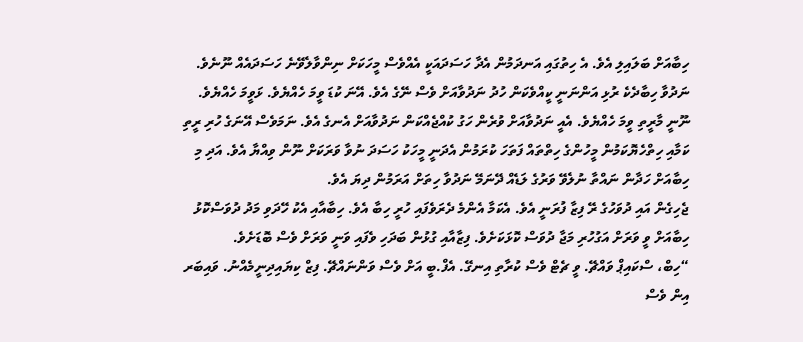ހިބާއަށް ބަލައިލި އެވެ. އެ ހިތުގައި އަނދަމުން އެދާ ހަސަދައަކީ އެއްވެސް މީހަކަށް ނިންވާލެވޭނެ ހަސަދައެއް ނޫނެވެ. ނަދުވާ ހިބާދެކެ ރުޅި އަންނަނީ ކީއްވެކަން ހުދު ނަދުވާއަށް ވެސް ނޭގެ އެވެ. އޭނަ ކުޑަ ވީމަ ހެއްޔެވެ. ޅަވީމަ ހެއްޔެވެ. ނޫނީ މާރީތި ވީމަ ހެއްޔެވެ. އެއީ ނަދުވާއަށް ވުރެން ހަގު ކުއްޖެއްކަން ނަދުވާއަށް އެނގެ އެވެ. ނަމަވެސް އޭނަގެ ހުރި ރީތި ކަމާއި ހިތްހެޔޮކަމުން މީހުންގެ ހިތްތައް ފަތަހަ ކުރަމުން އެދަނީ މީހަކު ހަސަދަ ނުވާ ވަރަކަށް ނޫން ވިއްޔާ އެވެ. އަދި މި ހިބާއަށް ހަދާން ނައްތާ ނުލެވޭ ވަރުގެ ލަޑެއް ދޭނަމޭ ނަދުވާ ހިތަށް އަރަމުން ދިޔަ އެވެ.
ޖެހިގެން އައި ދުވަހުގެ ރޭ ފިޒާ ފުރަނީ އެވެ. އެކަމާ އެންމެ ދެރަވެފައި ހުރީ ހިބާ އެވެ. ހިބާއާއި އެކު ހޭދަވި މަދު ދުވަސްކޮޅު ހިބާއަށް ވީ ވަރަށް އަގުހުރި މަޖާ ދުވަސް ކޮޅަކަށެވެ. ފިޒާއާއި ގުޅުން ބަދަހި ވެފައި ވަނީ ވަރަށް ވެސް ބޮޑަށެވެ.
“ހިބް، ސްކައިޕް ވައްޗޭ. ވީ ޗެޓް ވެސް ކުރާތި އިނގޭ. އެފް.ބީ އަށް ވެސް ވަންނައްޗޭ. ފިޒް ކިޔައިދިނީމެއްނު. ވައިބަރ އިން ވެސް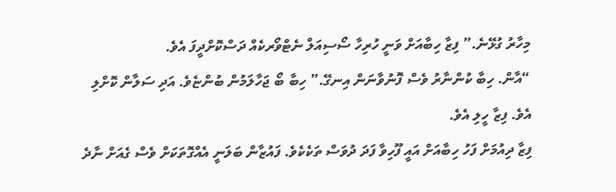މިހާރު ގުޅޭނެ.” ފިޒާ ހިބާއަށް ވަނީ ހުރިހާ ސޯސިއަލް ނެޓްވޯރކެއް ދަސްކޮށްދީފަ އެވެ.
“އާން. ހިބާ ކުންނާރު ވެސް ފޮނުވާނަން އިނގޭ.” ހިބާ ބޯ ޖަހާލަމުން ބުންޏެވެ. އަދި ސަލާން ކޮށްލި އެވެ. ފިޒާ ހީލި އެވެ.
ފިޒާ ދިއުމަށް ފަހު ހިބާއަށް އައީ ފޫހިވާ ފަދަ ދުވަސް ތަކެކެވެ. ފައުޒާން ބަލަނީ އެއްގޮތަކަށް ވެސް ގެއަށް ނާދެ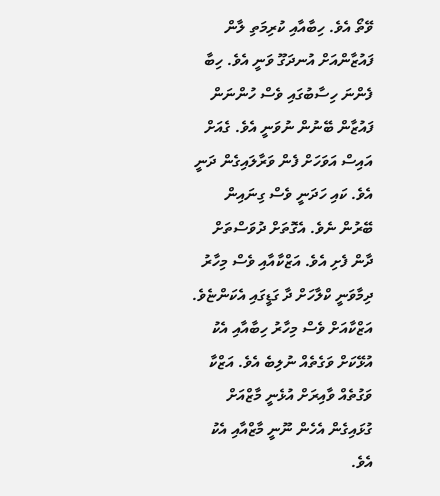ވޭތޯ އެވެ. ހިބާއާއި ކުރިމަތި ލާން ފައުޒާންއަށް އުނދަގޫ ވަނީ އެވެ. ހިބާ ފެންނަ ހިސާބުގައި ވެސް ހުންނަން ފައުޒާން ބޭނުން ނުވަނީ އެވެ. ގެއަށް އައިސް އަވަހަށް ފެން ވަރާލައިގެން ދަނީ އެވެ. ކައި ހަދަނީ ވެސް ގިނައިން ބޭރުން ނެވެ. އެގޮތަށް ދުވަސްތަށް ދާން ފެށި އެވެ. އަޒްކާއާއި ވެސް މިހާރު ދިމާވަނީ ކްލާހަށް ދާ ގަޑީގައި އެކަންޏެވެ. އަޒްކާއަށް ވެސް މިހާރު ހިބާއާއި އެކު އުޅޭކަށް ވަގެތެއް ނުލިބެ އެވެ. އަޒްކާ ވަގުތެއް ވާއިރަށް އުޅެނީ މާޒްއަށް ގުޅައިގެން އެހެން ނޫނީ މާޒްއާއި އެކު އެވެ.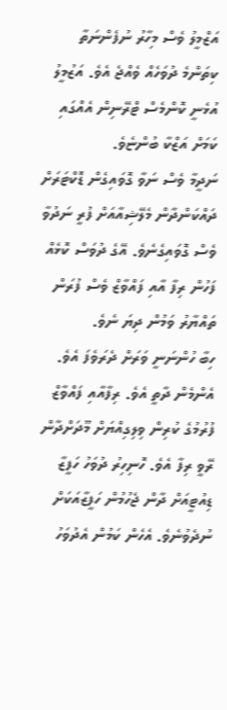އަޒްމީލު ވެސް މިހާރު ނުފެންނަތާ ކިތަންމެ ދުވަހެއް ވެއްޖެ އެވެ. އަޒުމީލު އުޅެނީ ކޮންމެސް ޓްރޭނިން އެއްގައި ކަމަށް އަޒްކާ ބުންޏެވެ.
ނަދީމާ ވެސް ނަވާ ގޮވައިގެން ޑޮކްޓަރަށް ދައްކަންދާން މެލޭޝިއާއަށް ފުރީ ނަދުވާ ވެސް ގޮވައިގެނެވެ. އޭގެ ދުވަސް ކޮޅެއް ފަހުން ރިފާ އާއި ފައްވާޒް ވެސް ފުރަން ތައްޔާރު ވަމުން ދިޔަ ނެވެ.
ހިބާ ހުންނަނީ ވަރަށް ދެރަވެފަ އެވެ. އެންމެން ދާތީ އެވެ. ރިފާއާއި ފައްވާޒް ފުރުމުގެ ކުރިން ވިލިގިއްޔަށް މޫދަށްދާން ރޭވީ ރިފާ އެވެ. ހޮނިހިރު ދުވަހު ހަފީޒާ ޑިއުޓީއަށް ދާން ޖެހުމުން ހަފީޒާއަކަށް ނުދެވުނެވެ. އެހެން ކަމުން އެދުވަހު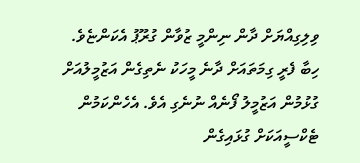ވިލިގިއްޔަށް ދާން ނިންމީ ޒުވާން ގުރޫޕު އެކަންޏެވެ.
ހިބާ ފެރީ ގިމަތައަށް ދާނެ މީހަކު ނެތިގެން އަޒުމީލުއަށް ގުޅުމުން އަޒުމީލު ފޯނެއް ނުނެގި އެވެ. އެހެންކަމުން ޓެކްސީއަކަށް ގުޅައިގެން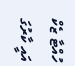ހުއްޓާ ޒެކް އައީ ކާރުގަ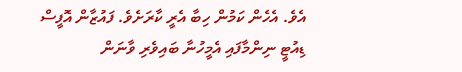އެވެ. އެހެން ކަމުން ހިބާ އެރީ ކާރަށެވެ. ފައުޒާން އޮފީސް ޑިއުޓީ ނިންމާފައި އެމީހުނާ ބައިވެރި ވާނަން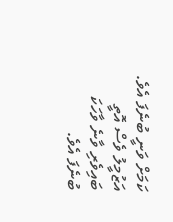ކަމަށް ވަނީ ބުނެފަ އެވެ. އަޒުމީލު ވެސް އޮތީ ބައިވެރި ވާނެ ވާހަކަ ބުނެފަ އެވެ.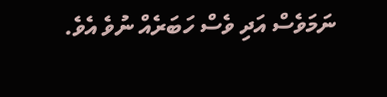ނަމަވެސް އަދި ވެސް ހަބަރެއް ނުވެ އެވެ.